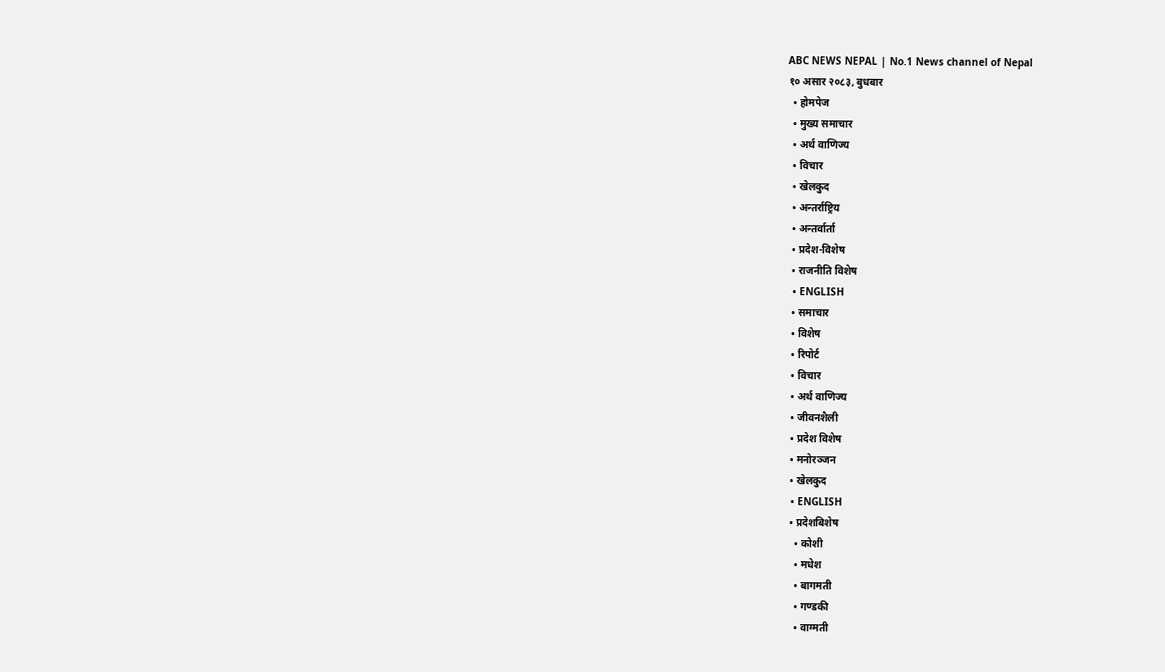ABC NEWS NEPAL | No.1 News channel of Nepal
१० असार २०८३, बुधबार
  • होमपेज
  • मुख्य समाचार
  • अर्थ वाणिज्य
  • विचार
  • खेलकुद
  • अन्तर्राष्ट्रिय
  • अन्तर्वार्ता
  • प्रदेश-विशेष
  • राजनीति विशेष
  • ENGLISH
  • समाचार
  • विशेष
  • रिपोर्ट
  • विचार
  • अर्थ वाणिज्य
  • जीवनशैली
  • प्रदेश विशेष
  • मनोरञ्जन
  • खेलकुद
  • ENGLISH
  • प्रदेशबिशेष
    • कोशी
    • मधेश
    • बागमती
    • गण्डकी
    • वाग्मती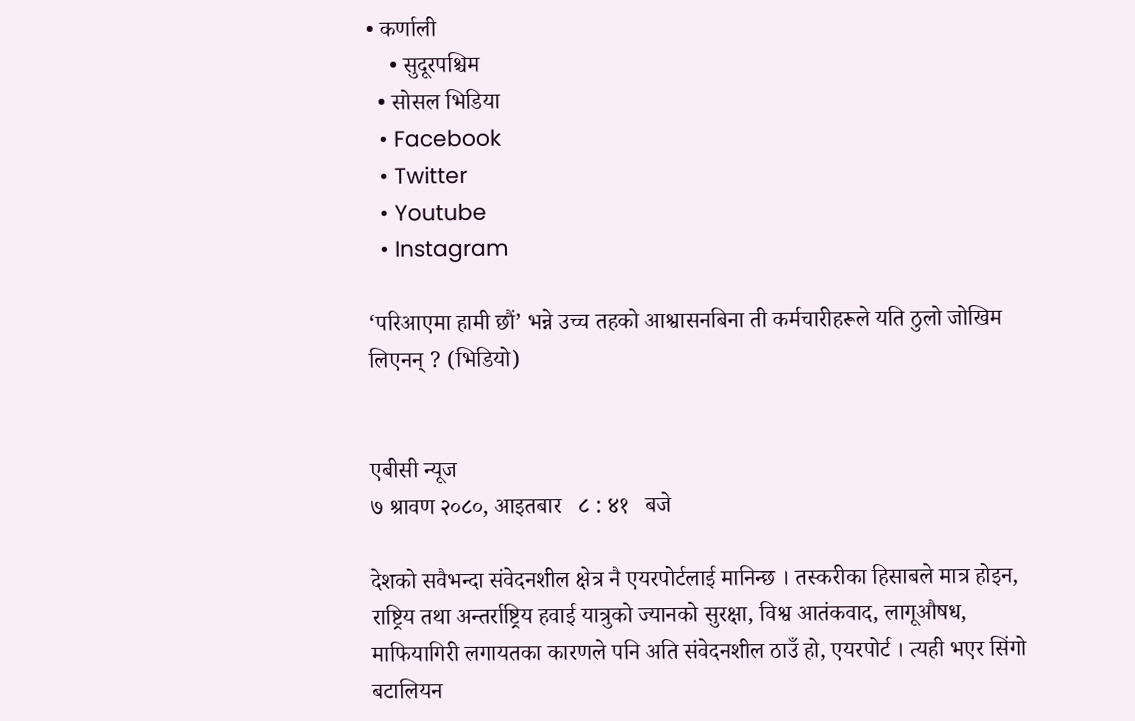• कर्णाली
    • सुदूरपश्चिम
  • सोसल भिडिया
  • Facebook
  • Twitter
  • Youtube
  • Instagram

‘परिआएमा हामी छौं’ भन्ने उच्च तहको आश्वासनबिना ती कर्मचारीहरूले यति ठुलो जोखिम लिएनन् ? (भिडियो)


एबीसी न्यूज
७ श्रावण २०८०, आइतबार   ८ : ४१   बजे

देशको सवैभन्दा संवेदनशील क्षेत्र नै एयरपोर्टलाई मानिन्छ । तस्करीका हिसाबले मात्र होइन, राष्ट्रिय तथा अन्तर्राष्ट्रिय हवाई यात्रुको ज्यानको सुरक्षा, विश्व आतंकवाद, लागूऔषध, माफियागिरी लगायतका कारणले पनि अति संवेदनशील ठाउँ हो, एयरपोर्ट । त्यही भएर सिंगो बटालियन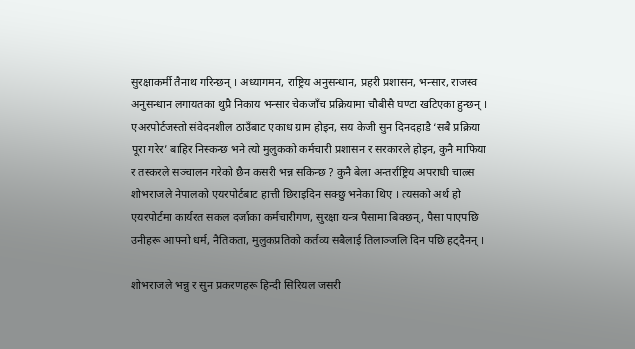सुरक्षाकर्मी तैनाथ गरिन्छन् । अध्यागमन, राष्ट्रिय अनुसन्धान, प्रहरी प्रशासन, भन्सार, राजस्व अनुसन्धान लगायतका थुप्रै निकाय भन्सार चेकजाँच प्रक्रियामा चौबीसै घण्टा खटिएका हुन्छन् । एअरपोर्टजस्तो संवेदनशील ठाउँबाट एकाध ग्राम होइन, सय केजी सुन दिनदहाडै ‘सबै प्रक्रिया पूरा गरेर’ बाहिर निस्कन्छ भने त्यो मुलुकको कर्मचारी प्रशासन र सरकारले होइन, कुनै माफिया र तस्करले सञ्चालन गरेको छैन कसरी भन्न सकिन्छ ? कुनै बेला अन्तर्राष्ट्रिय अपराधी चाल्र्स शोभराजले नेपालको एयरपोर्टबाट हात्ती छिराइदिन सक्छु भनेका थिए । त्यसको अर्थ हो एयरपोर्टमा कार्यरत सकल दर्जाका कर्मचारीगण, सुरक्षा यन्त्र पैसामा बिक्छन्, पैसा पाएपछि उनीहरू आफ्नो धर्म, नैतिकता, मुलुकप्रतिको कर्तव्य सबैलाई तिलाञ्जलि दिन पछि हट्दैनन् ।

शोभराजले भन्नु र सुन प्रकरणहरू हिन्दी सिरियल जसरी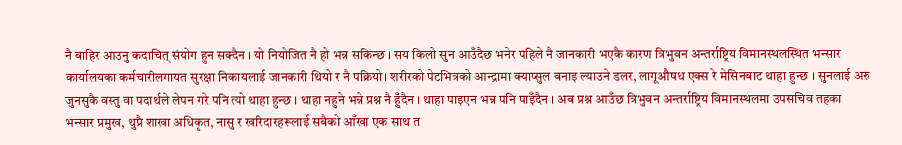नै बाहिर आउनु कदाचित् संयोग हुन सक्दैन । यो नियोजित नै हो भन्न सकिन्छ । सय किलो सुन आउँदैछ भनेर पहिले नै जानकारी भएकै कारण त्रिभुवन अन्तर्राष्ट्रिय विमानस्थलस्थित भन्सार कार्यालयका कर्मचारीलगायत सुरक्षा निकायलाई जानकारी थियो र नै पक्रियो। शरीरको पेटभित्रको आन्द्रामा क्याप्सुल बनाइ ल्याउने डलर, लागूऔषध एक्स रे मेसिनबाट थाहा हुन्छ । सुनलाई अरु जुनसुकै वस्तु वा पदार्थले लेपन गरे पनि त्यो थाहा हुन्छ । थाहा नहुने भन्ने प्रश्न नै हुँदैन । थाहा पाइएन भन्न पनि पाइँदैन । अब प्रश्न आउँछ त्रिभुवन अन्तर्राष्ट्रिय विमानस्थलमा उपसचिव तहका भन्सार प्रमुख, थुप्रै शाखा अधिकृत, नासु र खरिदारहरूलाई सबैको आँखा एक साथ त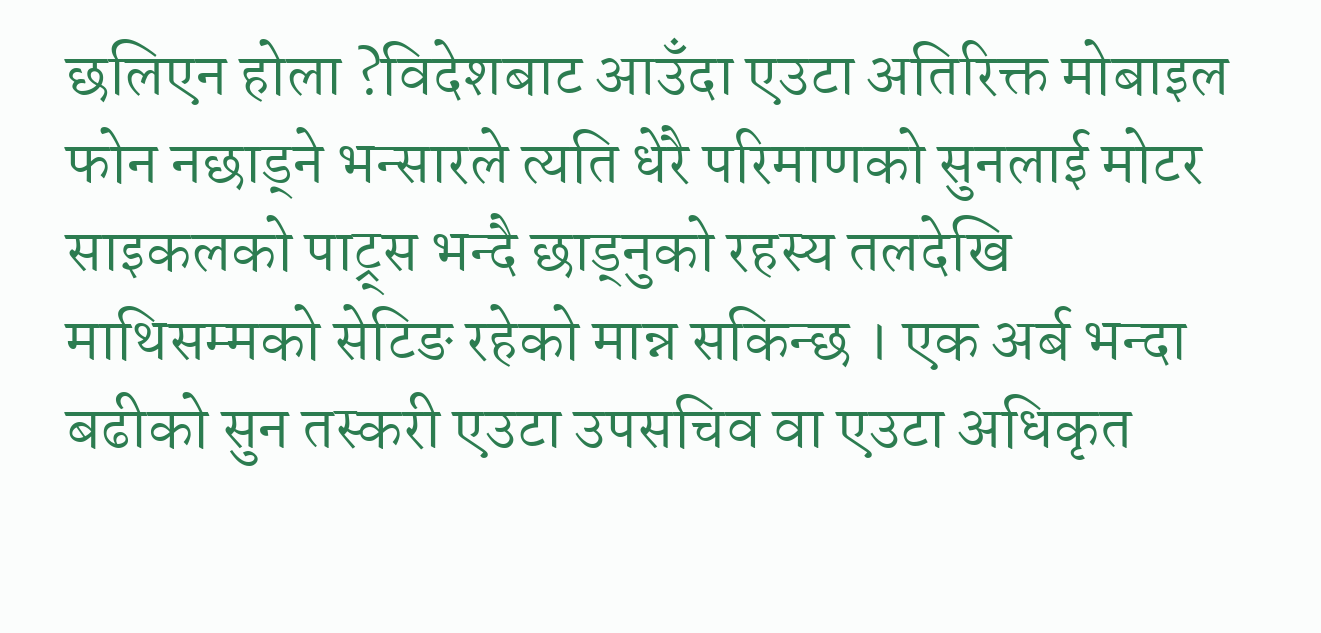छलिएन होला ?विदेशबाट आउँदा एउटा अतिरिक्त मोबाइल फोन नछाड्ने भन्सारले त्यति धेरै परिमाणको सुनलाई मोटर साइकलको पाट्र्स भन्दै छाड्नुको रहस्य तलदेखि माथिसम्मको सेटिङ रहेको मान्न सकिन्छ । एक अर्ब भन्दा बढीको सुन तस्करी एउटा उपसचिव वा एउटा अधिकृत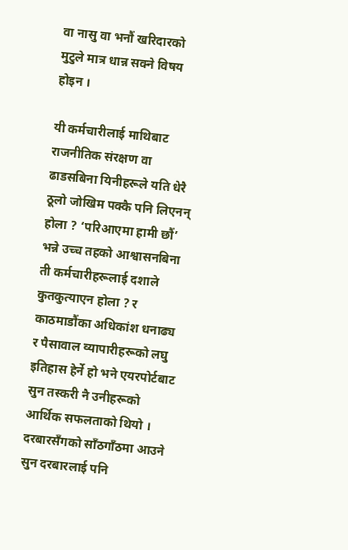वा नासु वा भनौं खरिदारको मुटुले मात्र धान्न सक्ने विषय होइन ।

यी कर्मचारीलाई माथिबाट राजनीतिक संरक्षण वा ढाडसबिना यिनीहरूले यति धेरै ठूलो जोखिम पक्कै पनि लिएनन् होला ? ‘परिआएमा हामी छौं’ भन्ने उच्च तहको आश्वासनबिना ती कर्मचारीहरूलाई दशाले कुतकुत्याएन होला ? र काठमाडौंका अधिकांश धनाढ्य र पैसावाल व्यापारीहरूको लघु इतिहास हेर्ने हो भने एयरपोर्टबाट सुन तस्करी नै उनीहरूको आर्थिक सफलताको थियो । दरबारसँगको साँठगाँठमा आउने सुन दरबारलाई पनि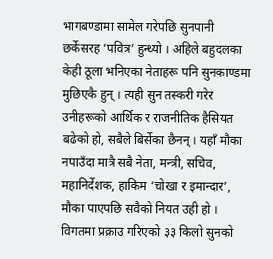भागबण्डामा सामेल गरेपछि सुनपानी छर्केसरह ‘पवित्र’ हुन्थ्यो । अहिले बहुदलका केही ठूला भनिएका नेताहरू पनि सुनकाण्डमा मुछिएकै हुन् । त्यही सुन तस्करी गरेर उनीहरूको आर्थिक र राजनीतिक हैसियत बढेको हो, सबैले बिर्सेका छैनन् । यहाँ मौका नपाउँदा मात्रै सबै नेता, मन्त्री, सचिव, महानिर्देशक, हाकिम ‘चोखा र इमान्दार’, मौका पाएपछि सवैको नियत उही हो । विगतमा प्रक्राउ गरिएको ३३ किलो सुनको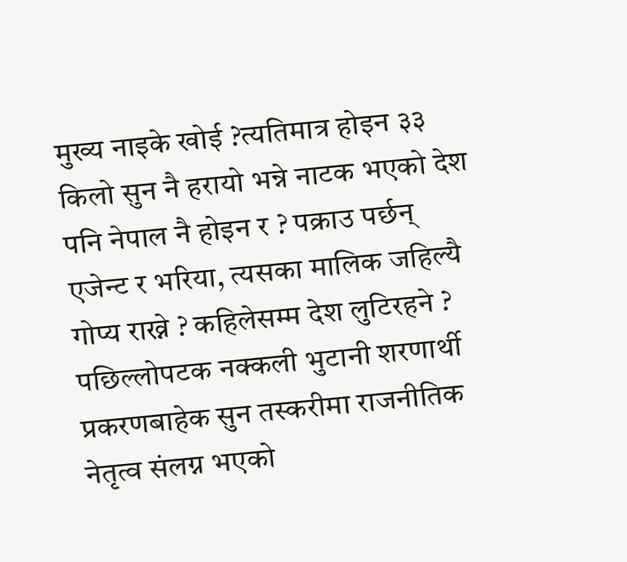मुख्य नाइके खोई ?त्यतिमात्र होइन ३३ किलो सुन नै हरायो भन्ने नाटक भएको देश पनि नेपाल नै होइन र ? पक्राउ पर्छन् एजेन्ट र भरिया, त्यसका मालिक जहिल्यै गोप्य राख्ने ? कहिलेसम्म देश लुटिरहने ? पछिल्लोपटक नक्कली भुटानी शरणार्थी प्रकरणबाहेक सुन तस्करीमा राजनीतिक नेतृत्व संलग्न भएको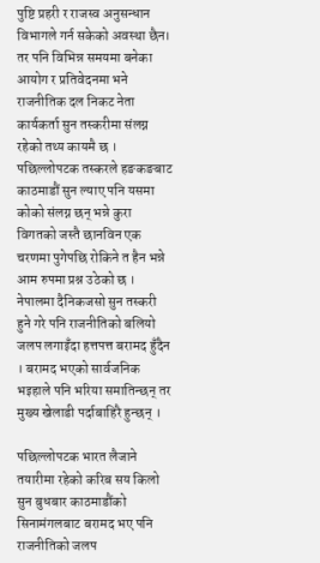पुष्टि प्रहरी र राजस्व अनुसन्धान विभागले गर्न सकेको अवस्था छैन। तर पनि विभिन्न समयमा बनेका आयोग र प्रतिवेदनमा भने राजनीतिक दल निकट नेता कार्यकर्ता सुन तस्करीमा संलग्न रहेको तथ्य कायमै छ । पछिल्लोपटक तस्करले हङकङबाट काठमाडौं सुन ल्याए पनि यसमा कोको संलग्न छन् भन्ने कुरा विगतको जस्तै छानविन एक चरणमा पुगेपछि रोकिने त हैन भन्ने आम रुपमा प्रश्न उठेको छ । नेपालमा दैनिकजसो सुन तस्करी हुने गरे पनि राजनीतिको बलियो जलप लगाइँदा हत्तपत्त बरामद हुँदैन । बरामद भएको सार्वजनिक भइहाले पनि भरिया समातिन्छन् तर मुख्य खेलाडी पर्दाबाहिरै हुन्छन् ।

पछिल्लोपटक भारत लैजाने तयारीमा रहेको करिब सय किलो सुन बुधबार काठमाडौंको सिनामंगलबाट बरामद भए पनि राजनीतिको जलप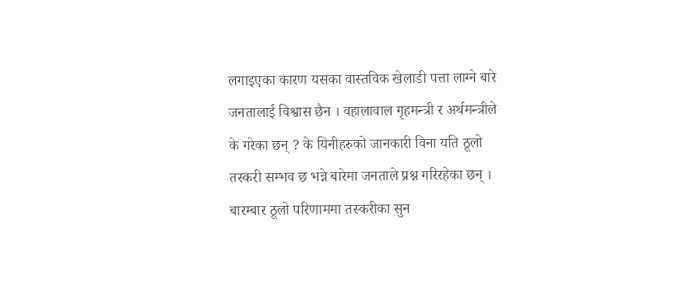लगाइएका कारण यसका वास्तविक खेलाडी पत्ता लाग्ने बारे जनतालाई विश्वास छैन । वहालावाल गृहमन्त्री र अर्थमन्त्रीले के गरेका छन् ? के यिनीहरुको जानकारी विना यति ठूलो तस्करी सम्भव छ भन्ने बारेमा जनताले प्रश्न गरिरहेका छन् । बारम्बार ठूलो परिणाममा तस्करीका सुन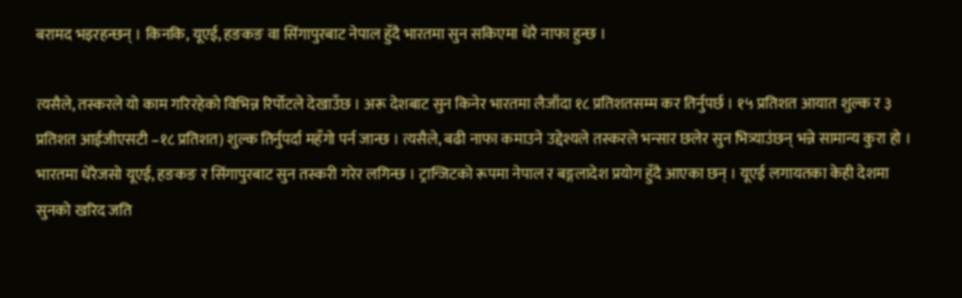बरामद भइरहन्छन् । किनकि, यूएई, हङकङ वा सिंगापुरबाट नेपाल हुँदै भारतमा सुन सकिएमा धेरै नाफा हुन्छ ।

त्यसैले, तस्करले यो काम गरिरहेको विभिन्न रिर्पोटले देखाउँछ । अरू देशबाट सुन किनेर भारतमा लैजाँदा १८ प्रतिशतसम्म कर तिर्नुपर्छ । १५ प्रतिशत आयात शुल्क र ३ प्रतिशत आईजीएसटी –१८ प्रतिशत) शुल्क तिर्नुपर्दा महँगो पर्न जान्छ । त्यसैले, बढी नाफा कमाउने उद्देश्यले तस्करले भन्सार छलेर सुन भित्र्याउंछन् भन्ने सामान्य कुरा हो । भारतमा धेरैजसो यूएई, हङकङ र सिंगापुरबाट सुन तस्करी गरेर लगिन्छ । ट्रान्जिटको रूपमा नेपाल र बङ्गलादेश प्रयोग हुँदै आएका छन् । यूएई लगायतका केही देशमा सुनको खरिद जति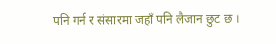पनि गर्न र संसारमा जहाँ पनि लैजान छुट छ ।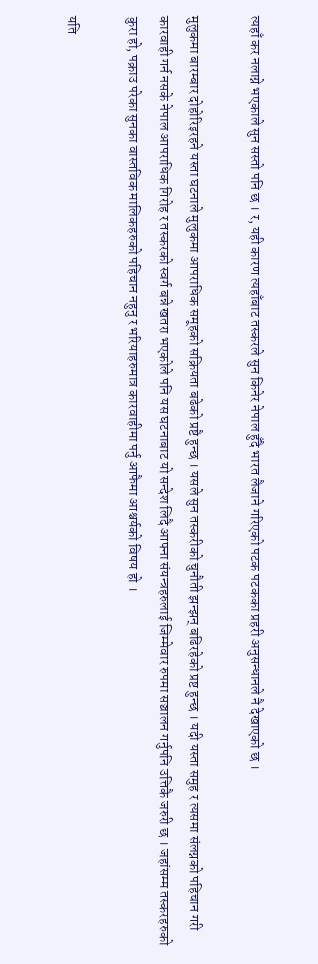त्यहाँ कर नलाग्ने भएकाले सुन सस्तो पनि छ । र, यही कारण त्यहाँबाट तस्करले सुन किनेर नेपाल हुँदै भारत लैजाने गरिएको पटक पटकका प्रहरी अनुसन्धानले नै देखाएको छ ।

मुलुकमा बारम्बार दोहोरिइरहने यस्ता घटनाले मुलुकमा आपराधिक समूहको सक्रियता बढेको प्रष्टै हुन्छ । यसले सुन तस्करीको चुनौती झन्झन् बढिरहेको प्रष्ट हुन्छ । यदी यस्ता समुह र त्यसमा संलग्नको पहिचान गरी कारवाही गर्न नसके नेपाल आपराधिक गिरोह र तस्करको स्वर्ग बन्ने खतरा भएकोले पनि यस घटनाबाट यो सन्देश लिदै आफ्ना संयन्त्रहरुलाई जिम्मेवार रुपमा सञ्चालन गर्नुपनि उत्तिकै जरुरी छ । जहांसम्म तस्करहरुको कुरा हो, पक्राउ परेका सुनका वास्तविक मालिकहरुको पहिचान नहुनु र भरियाहरुमात्र कारवाहीमा पर्नु आफैमा आश्चर्यको विषय हो ।

यति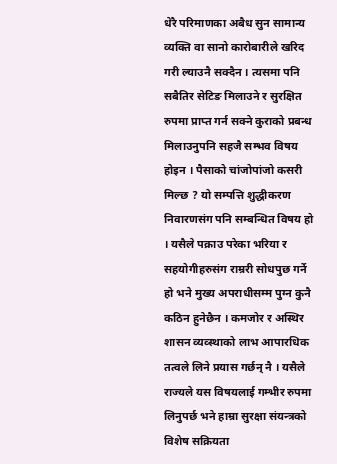धेरै परिमाणका अबैध सुन सामान्य व्यक्ति वा सानो कारोबारीले खरिद गरी ल्याउनै सक्दैन । त्यसमा पनि सबैतिर सेटिङ मिलाउने र सुरक्षित रुपमा प्राप्त गर्न सक्ने कुराको प्रबन्ध मिलाउनुपनि सहजै सम्भव विषय होइन । पैसाको चांजोपांजो कसरी मिल्छ ? यो सम्पत्ति शुद्धीकरण निवारणसंग पनि सम्बन्धित विषय हो । यसैले पक्राउ परेका भरिया र सहयोगीहरुसंग राम्ररी सोधपुछ गर्ने हो भने मुख्य अपराधीसम्म पुग्न कुनै कठिन हुनेछैन । कमजोर र अस्थिर शासन व्यव्स्थाको लाभ आपारधिक तत्वले लिने प्रयास गर्छन् नै । यसैले राज्यले यस विषयलाई गम्भीर रुपमा लिनुपर्छ भने हाम्रा सुरक्षा संयन्त्रको विशेष सक्रियता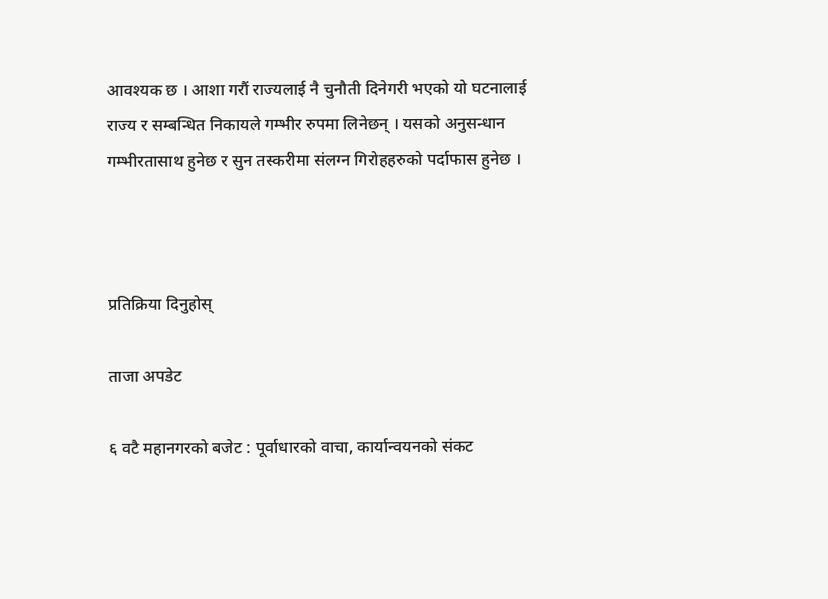आवश्यक छ । आशा गरौं राज्यलाई नै चुनौती दिनेगरी भएको यो घटनालाई राज्य र सम्बन्धित निकायले गम्भीर रुपमा लिनेछन् । यसको अनुसन्धान गम्भीरतासाथ हुनेछ र सुन तस्करीमा संलग्न गिरोहहरुको पर्दाफास हुनेछ ।



प्रतिक्रिया दिनुहोस्

ताजा अपडेट

६ वटै महानगरको बजेट : पूर्वाधारको वाचा, कार्यान्वयनको संकट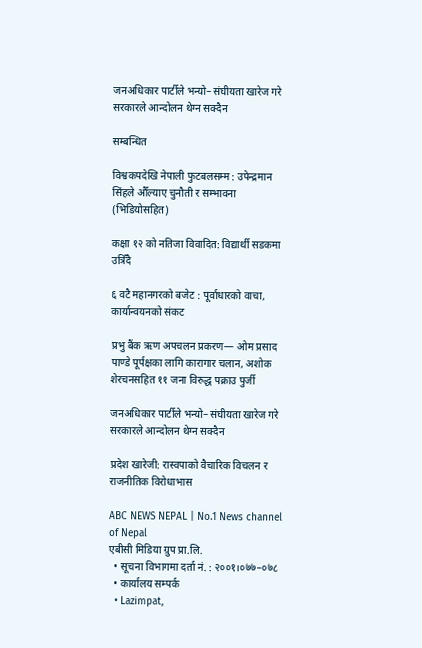जनअधिकार पार्टीले भन्यो– संघीयता खारेज गरे सरकारले आन्दोलन थेग्न सक्दैन

सम्बन्धित

विश्वकपदेखि नेपाली फुटबलसम्म : उपेन्द्रमान सिंहले औँल्याए चुनौती र सम्भावना (भिडियोसहित)

कक्षा १२ को नतिजा विवादित: विद्यार्थी सडकमा उत्रिँदै

६ वटै महानगरको बजेट : पूर्वाधारको वाचा, कार्यान्वयनको संकट

प्रभु बैंक ऋण अपचलन प्रकरण— ओम प्रसाद पाण्डे पूर्पक्षका लागि कारागार चलान, अशोक शेरचनसहित ११ जना विरुद्ध पक्राउ पुर्जी

जनअधिकार पार्टीले भन्यो– संघीयता खारेज गरे सरकारले आन्दोलन थेग्न सक्दैन

प्रदेश खारेजी: रास्वपाको वैचारिक विचलन र राजनीतिक विरोधाभास

ABC NEWS NEPAL | No.1 News channel of Nepal
एबीसी मिडिया ग्रुप प्रा.लि.
  • सूचना विभागमा दर्ता नं. : २००१।०७७–०७८
  • कार्यालय सम्पर्क
  • Lazimpat,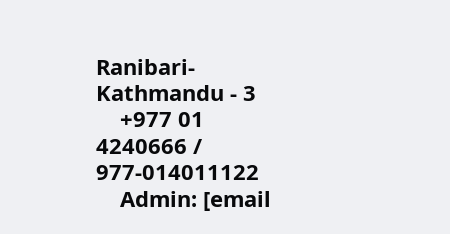Ranibari- Kathmandu - 3
    +977 01 4240666 / 977-014011122
    Admin: [email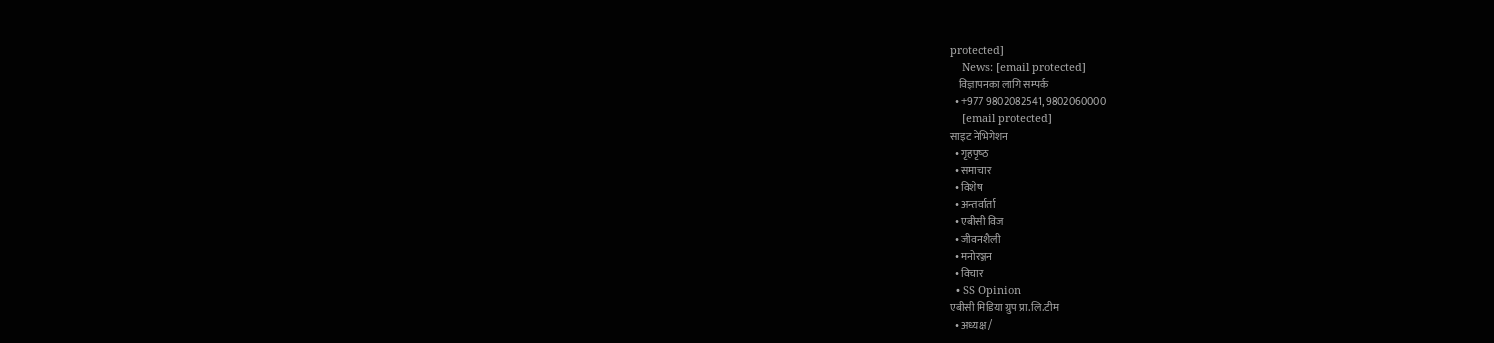protected]
    News: [email protected]
    विज्ञापनका लागि सम्पर्क
  • +977 9802082541, 9802060000
    [email protected]
साइट नेभिगेशन
  • गृहपृष्‍ठ
  • समाचार
  • विशेष
  • अन्तर्वार्ता
  • एबीसी विज
  • जीवनशैली
  • मनोरञ्जन
  • विचार
  • SS Opinion
एबीसी मिडिया ग्रुप प्रा.लि.टीम
  • अध्यक्ष /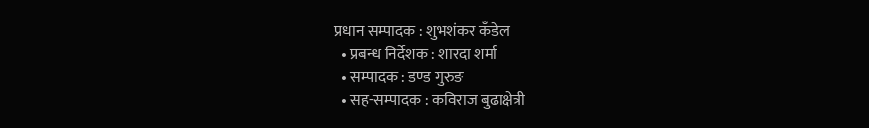प्रधान सम्पादक : शुभशंकर कँडेल
  • प्रबन्ध निर्देशक : शारदा शर्मा
  • सम्पादक : डण्ड गुरुङ
  • सह-सम्पादक : कविराज बुढाक्षेत्री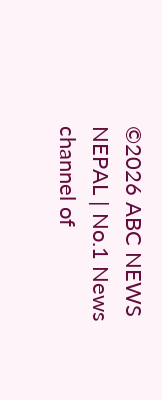©2026 ABC NEWS NEPAL | No.1 News channel of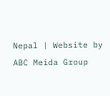Nepal | Website by ABC Meida Group